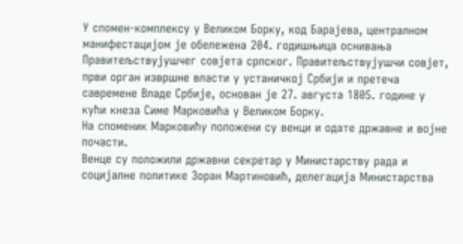У спомен-комплексу у Великом Борку, код Барајева, централном манифестацијом је обележена 204. годишњица оснивања Правитељствујушчег совјета српског. Правитељствујушчи совјет, први орган извршне власти у устаничкој Србији и претеча савремене Владе Србије, основан је 27. августа 1805. године у кући кнеза Симе Марковића у Великом Борку.
На споменик Марковићу положени су венци и одате државне и војне почасти.
Венце су положили државни секретар у Министарству рада и социјалне политике Зоран Мартиновић, делегација Министарства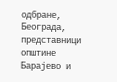одбране, Београда, представници општине Барајево и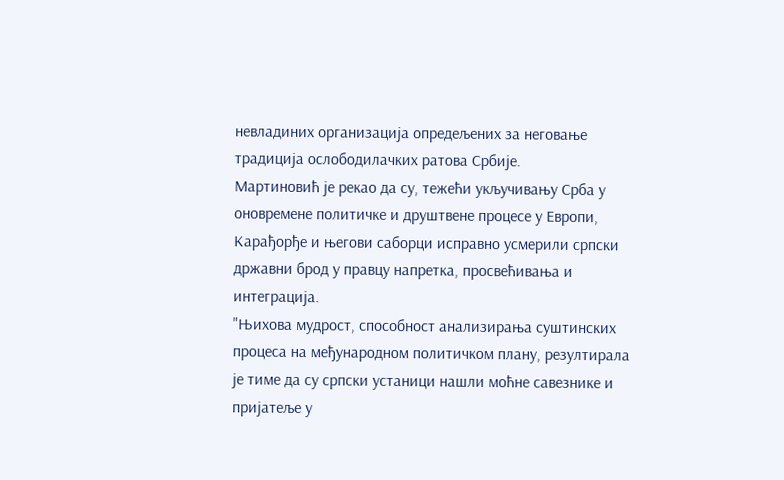невладиних организација опредељених за неговање традиција ослободилачких ратова Србије.
Мартиновић је рекао да су, тежећи укључивању Срба у оновремене политичке и друштвене процесе у Европи, Карађорђе и његови саборци исправно усмерили српски државни брод у правцу напретка, просвећивања и интеграција.
"Њихова мудрост, способност анализирања суштинских процеса на међународном политичком плану, резултирала је тиме да су српски устаници нашли моћне савезнике и пријатеље у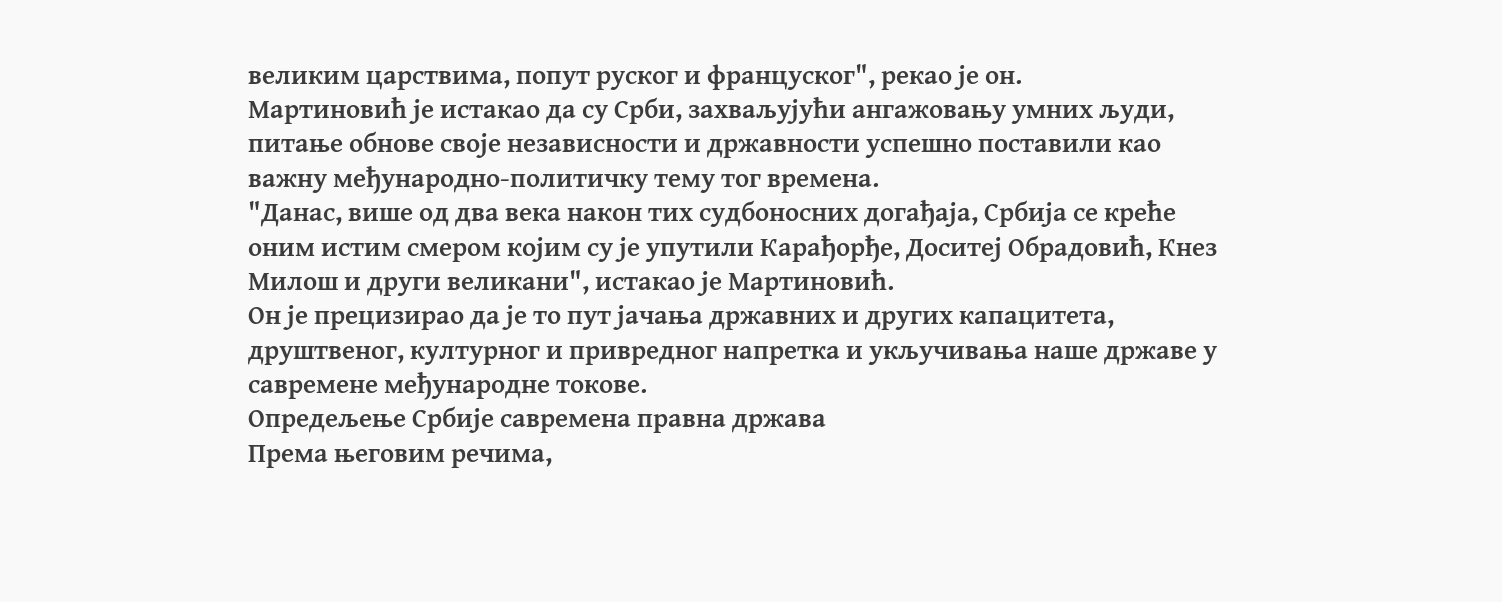великим царствима, попут руског и француског", рекао је он.
Мартиновић је истакао да су Срби, захваљујући ангажовању умних људи, питање обнове своје независности и државности успешно поставили као важну међународно-политичку тему тог времена.
"Данас, више од два века након тих судбоносних догађаја, Србија се креће оним истим смером којим су је упутили Карађорђе, Доситеј Обрадовић, Кнез Милош и други великани", истакао је Мартиновић.
Он је прецизирао да је то пут јачања државних и других капацитета, друштвеног, културног и привредног напретка и укључивања наше државе у савремене међународне токове.
Опредељење Србије савремена правна држава
Према његовим речима,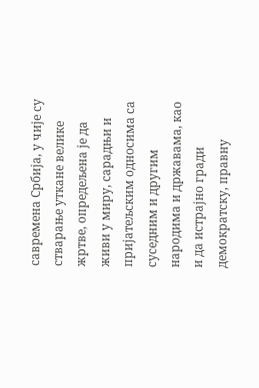савремена Србија, у чије су стварање уткане велике жртве, опредељена је да живи у миру, сарадњи и пријатељским односима са суседним и другим народима и државама, као и да истрајно гради демократску, правну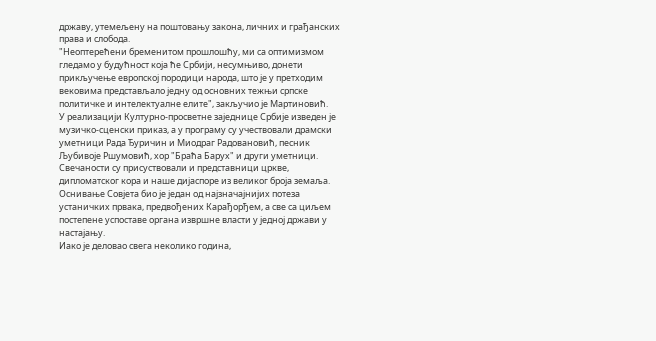државу, утемељену на поштовању закона, личних и грађанских права и слобода.
"Неоптерећени бременитом прошлошћу, ми са оптимизмом гледамо у будућност која ће Србији, несумњиво, донети прикључење европској породици народа, што је у претходим вековима представљало једну од основних тежњи српске политичке и интелектуалне елите", закључио је Мартиновић.
У реализацији Културно-просветне заједнице Србије изведен је музичко-сценски приказ, а у програму су учествовали драмски уметници Рада Ђуричин и Миодраг Радовановић, песник Љубивоје Ршумовић, хор "Браћа Барух" и други уметници.
Свечаности су присуствовали и представници цркве, дипломатског кора и наше дијаспоре из великог броја земаља.
Оснивање Совјета био је један од најзначајнијих потеза устаничких првака, предвођених Карађорђем, а све са циљем постепене успоставе органа извршне власти у једној држави у настајању.
Иако је деловао свега неколико година,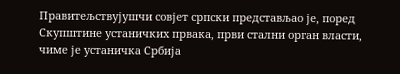Правитељствујушчи совјет српски представљао је, поред Скупштине устаничких првака, први стални орган власти, чиме је устаничка Србија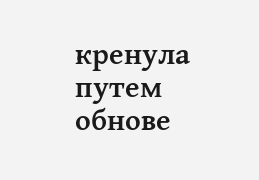кренула путем обнове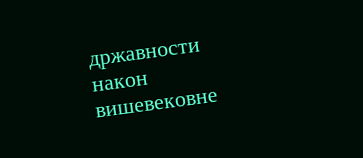државности након вишевековне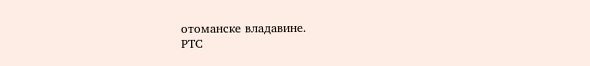отоманске владавине.
РТС